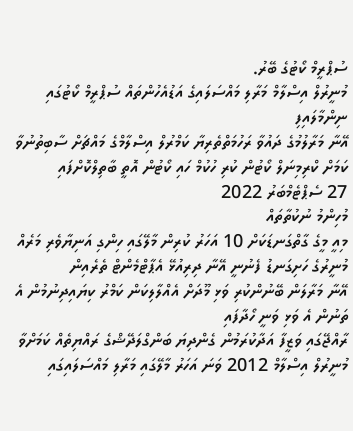ސުޕްރީމް ކޯޓުގެ ބޭރު.
މުނީރުލް އިސްލާމް މަރާލި މައްސަލައިގެ އަޑުއެހުންތައް ސުޕްރީމް ކޯޓުގައި ނިންމާލައިފި
އޭނާ މަރާލުމުގެ ދައުވާ ރަހުމަތްތެރިޔާ ކަމްރުލް އިސްލާމްގެ މައްޗަށް ސާބިތުނުވާ ކަމަށް ކްރިމިނަލް ކޯޓުން ކުރި ހުކުމް ހައި ކޯޓުން އޮތީ ބާތިލްކޮށްފައި
27 ސެޕްޓެމްބަރު 2022
މުހިންމު ނުކުތާތައް
މިއީ މީގެ ގާތްގަނޑަކަށް 10 އަހަރު ކުރިން މާލޭގައި ހިންގި އަނިޔާވެރި މަރެއް
މުނީރުގެ ހަށިގަނޑު ފެނުނީ އޭނާ ދިރިއުޅޭ އެޕާޓްމެންޓް ތެރެއިން
އޭނާ މަރާލަން ބޭނުންކުރި ވަޅި މޫދަށް އެއްލާލިކަން ކަމްރު ކިޔައިދިނުމުން އެ ތަނުން އެ ވަޅި ވަނީ ހޯދާފައި
ރާއްޖޭގައި ވަޒީފާ އަދާކުރަމުން ގެންދިޔަ ބަންގްލަދޭޝްގެ ރައްޔިތެއް ކަމަށްވާ މުނީރުލް އިސްލާމް 2012 ވަނަ އަހަރު މާލޭގައި މަރާލި މައްސަލައިގައި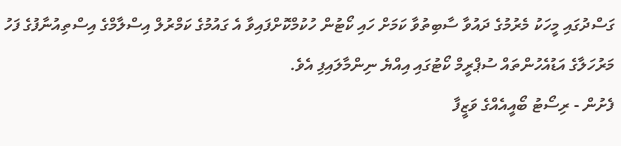ގަސްދުގައި މީހަކު މެރުމުގެ ދައުވާ ސާބިތުވާ ކަމަށް ހައި ކޯޓުން ހުކުމްކޮށްފައިވާ އެ ގައުމުގެ ކަމްރުލް އިސްލާމްގެ އިސްތިއުނާފުގެ ފަހު މަރުހަލާގެ އަޑުއެހުންތައް ސުޕްރީމް ކޯޓުގައި އިއްޔެ ނިންމާލައިފި އެވެ.
ފެށުން - ރިސޯޓު ބޯއީއެއްގެ ވަޒީފާ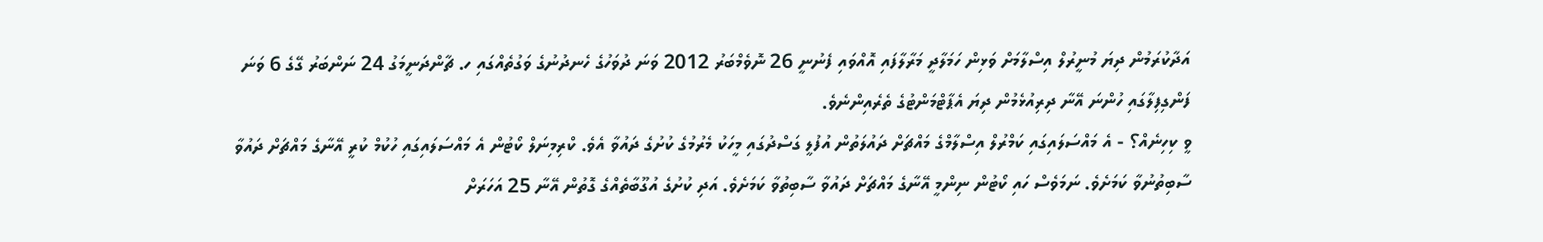އަދާކުރަމުން ދިޔަ މުނީރުލް އިސްލާމަށް ވަޅިން ހަމަލާދީ މަރާލާފައި އޮއްވައި ފެނުނީ 26 ނޮވެމްބަރު 2012 ވަނަ ދުވަހުގެ ހެނދުނުގެ ވަގުތެއްގައި ހ. ޗާންދަނީމަގު 24 ނަންބަރު ގޭގެ 6 ވަނަ ފަންގިފިލާގައި ހުންނަ އޭނާ ދިރިއުޅެމުން ދިޔަ އެޕާޓްމަންޓުގެ ތެރެއިންނެވެ.
ވީ ކިހިނެއް؟ - އެ މައްސަލައިގައި ކަމްރުލް އިސްލާމްގެ މައްޗަށް ދައުލަތުން އުފުލީ ގަސްދުގައި މީހަކު މެރުމުގެ ކުށުގެ ދައުވާ އެވެ. ކްރިމިނަލް ކޯޓުން އެ މައްސަލައިގައި ހުކުމް ކުރީ އޭނާގެ މައްޗަށް ދައުވާ ސާބިތުނުވާ ކަމަށެވެ. ނަމަވެސް ހައި ކޯޓުން ނިންމީ އޭނާގެ މައްޗަށް ދައުވާ ސާބިތުވާ ކަމަށެވެ. އަދި ކުށުގެ އުގޫބާތެއްގެ ގޮތުން އޭނާ 25 އަހަރަށް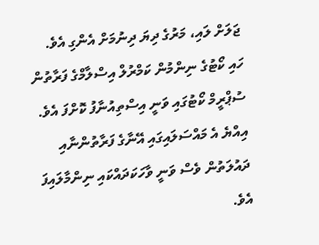ޖަލަށް ލައި، މަރުގެ ދިޔަ ދިނުމަށް އެންގި އެވެ.
ހައި ކޯޓުގެ ނިންމުން ކަމްރުލް އިސްލާމްގެ ފަރާތުން ސުޕްރީމް ކޯޓުގައި ވަނީ އިސްތިއުނާފު ކޮށްފަ އެވެ. އިއްޔެ އެ މައްސަލައިގައި އޭނާގެ ފަރާތުންނާއި ދައުލަތުން ވެސް ވަނީ ވާހަކަދައްކައި ނިންމާލައިފަ އެވެ.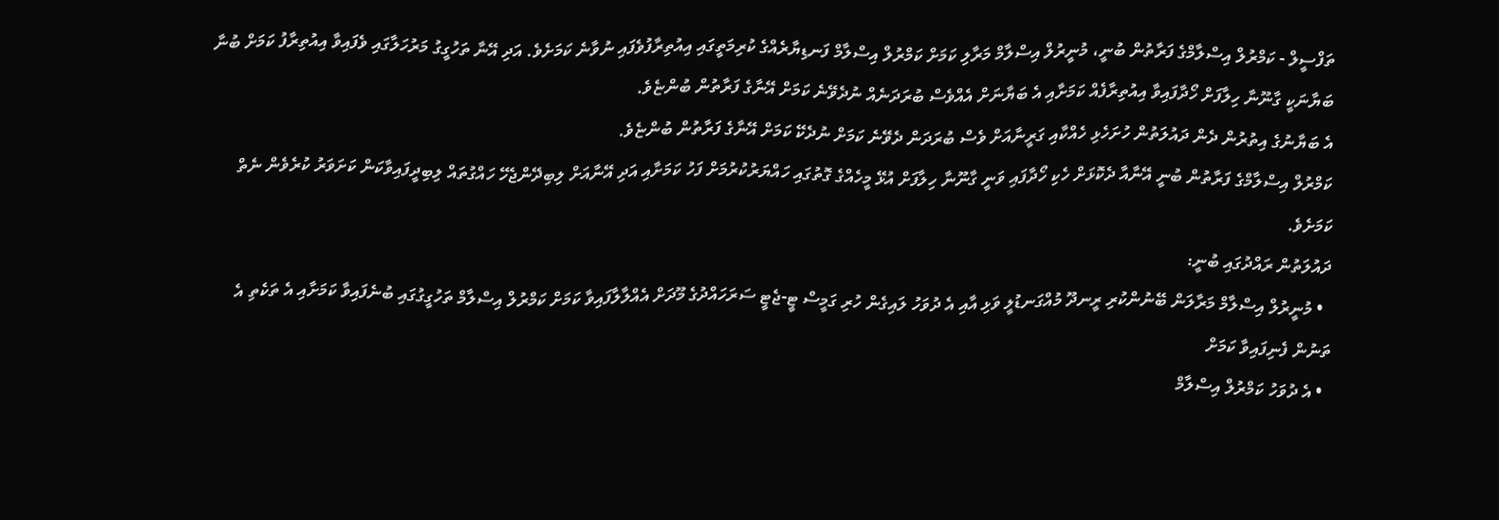ތަފްސީލް - ކަމްރުލް އިސްލާމްގެ ފަރާތުން ބުނީ، މުނީރުލް އިސްލާމް މަރާލި ކަމަށް ކަމްރުލް އިސްލާމް ފަނޑިޔާރެއްގެ ކުރިމަތީގައި އިއުތިރާފުވެފައި ނުވާނެ ކަމަށެވެ. އަދި އޭނާ ތަހުގީގު މަރުހަލާގައި ވެފައިވާ އިއުތިރާފު ކަމަށް ބުނާ ބަޔާނަކީ ގާނޫނާ ހިލާފަށް ހޯދާފައިވާ އިއުތިރާފެއް ކަމަށާއި އެ ބަޔާނަށް އެއްވެސް ބުރަދަނެއް ނުދެވޭނެ ކަމަށް އޭނާގެ ފަރާތުން ބުންޏެވެ.
އެ ބަޔާނުގެ އިތުރުން ދެން ދައުލަތުން ހުށަހެޅި ހެއްކާއި ގަރީނާއަށް ވެސް ބުރަދަން ދެވޭނެ ކަމަށް ނުދެކޭ ކަމަށް އޭނާގެ ފަރާތުން ބުންޏެވެ.
ކަމްރުލް އިސްލާމްގެ ފަރާތުން ބުނީ އޭނާއާ ދެކޮޅަށް ހެކި ހޯދާފައި ވަނީ ގާނޫނާ ހިލާފަށް އުޅޭ މީހެއްގެ ގޮތުގައި ހައްޔަރުކުރުމަށް ފަހު ކަމަށާއި އަދި އޭނާއަށް ލިބިދޭންޖެހޭ ހައްގުތައް ލިބިދީފައިވާކަން ކަށަވަރު ކުރެވެން ނެތް ކަމަށެވެ.
ދައުލަތުން ރައްދުގައި ބުނީ:
  • މުނީރުލް އިސްލާމް މަރާލަން ބޭނުންކުރި ރީނދޫ މުއްގަނޑުލީ ވަޅި އާއި އެ ދުވަހު ލައިގެން ހުރި ގަމީސް ޓީ-ޖެޓީ ސަރަހައްދުގެ މޫދަށް އެއްލާލާފައިވާ ކަމަށް ކަމްރުލް އިސްލާމް ތަހުގީގުގައި ބުނެފައިވާ ކަމަށާއި އެ ތަކެތި އެ ތަނުން ފެނިފައިވާ ކަމަށް
  • އެ ދުވަހު ކަމްރުލް އިސްލާމް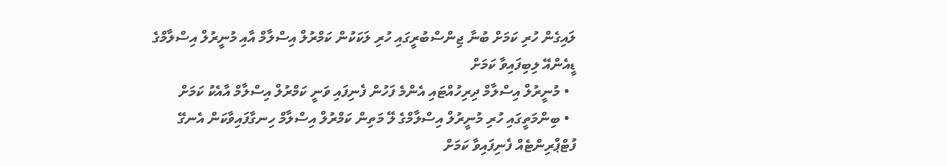ލައިގެން ހުރި ކަމަށް ބުނާ ޖިންސްބުރީގައި ހުރި ލަކަކުން ކަމްރުލް އިސްލާމް އާއި މުނީރުލް އިސްލާމްގެ ޑީއެންއޭ ލިބިފައިވާ ކަމަށް
  • މުނީރުލް އިސްލާމް ދިރިހުއްޓައި އެންމެ ފަހުން ފެނިފައި ވަނީ ކަމްރުލް އިސްލާމް އާއެކު ކަމަށް
  • ބިންމަތީގައި ހުރި މުނީރުލް އިސްލާމްގެ ލޭ މަތިން ކަމްރުލް އިސްލާމް ހިނގާފައިވާކަން އެނގޭ ފުޓްޕްރިންޓެއް ފެނިފައިވާ ކަމަށް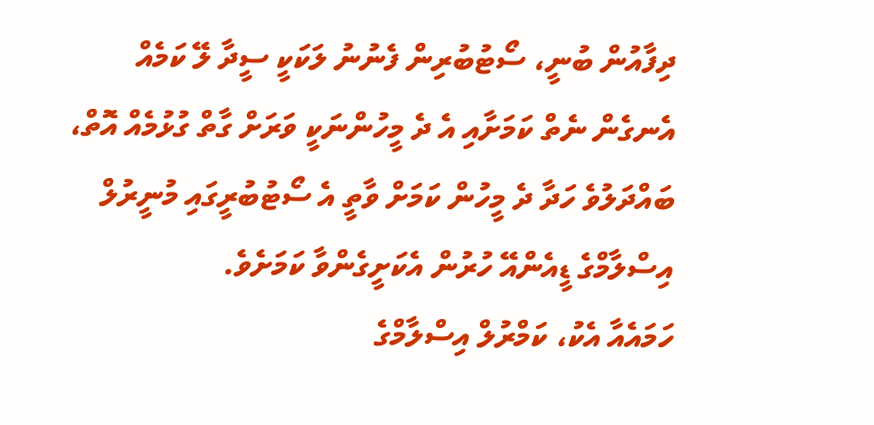ދިފާއުން ބުނީ، ސޯޓުބުރިން ފެނުނު ލަކަކީ ސީދާ ލޭ ކަމެއް އެނގެން ނެތް ކަމަށާއި އެ ދެ މީހުންނަކީ ވަރަށް ގާތް ގުޅުމެއް އޮތް، ބައްދަލުވެ ހަދާ ދެ މީހުން ކަމަށް ވާތީ އެ ސޯޓުބުރީގައި މުނީރުލް އިސްލާމްގެ ޑީއެންއޭ ހުރުން އެކަށީގެންވާ ކަމަށެވެ.
ހަމައެއާ އެކު، ކަމްރުލް އިސްލާމްގެ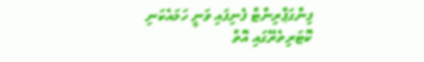ފިންގަޕްރިންޓް ފެނިފައި ވަނީ ހަމައެކަނި ކޮޓަރިތެރޭގައި އޮތް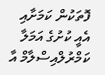ފޮތަކުން ކަމަށާއި އެއީ ކުށުގެ އަމަލާ ކަމްރުލްއިސްލާމް އާ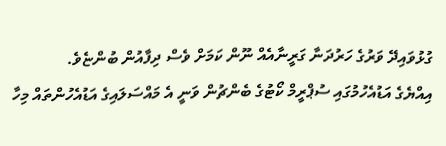ގުޅުވައިދޭ ވަރުގެ ހަރުދަނާ ގަރީނާއެއް ނޫން ކަމަށް ވެސް ދިފާއުން ބުންޏެވެ.
އިއްޔެގެ އަޑުއެހުމުގައި ސުޕްރީމް ކޯޓުގެ ބެންޗުން ވަނީ އެ މައްސަލައިގެ އަޑުއެހުންތައް މިހާ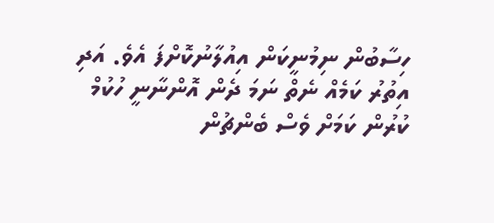ހިސާބުން ނިމުނީކަން އިއުލާނުކޮށްފަ އެވެ. އަދި އިތުރު ކަމެއް ނެތް ނަމަ ދެން އޮންނާނީ ހުކުމް ކުރުން ކަމަށް ވެސް ބެންޗުން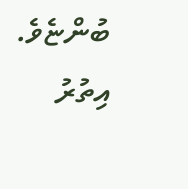ބުންޏެވެ.
އިތުރު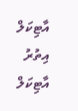އާޓިކަލް
އިތުރު އާޓިކަލް